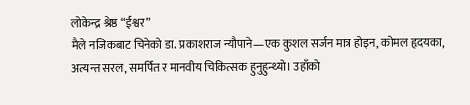लोकेन्द्र श्रेष्ठ “ईश्वर”
मैले नजिकबाट चिनेको डा. प्रकाशराज न्यौपाने—एक कुशल सर्जन मात्र होइन, कोमल हृदयका, अत्यन्त सरल, समर्पित र मानवीय चिकित्सक हुनुहुन्थ्यो। उहाँको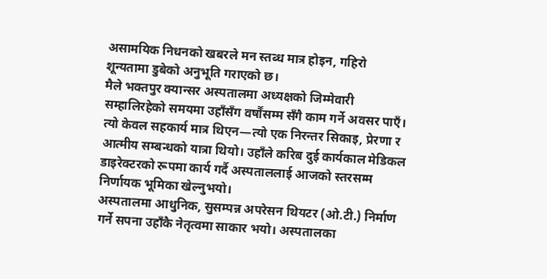असामयिक निधनको खबरले मन स्तब्ध मात्र होइन, गहिरो शून्यतामा डुबेको अनुभूति गराएको छ।
मैले भक्तपुर क्यान्सर अस्पतालमा अध्यक्षको जिम्मेवारी सम्हालिरहेको समयमा उहाँसँग वर्षौंसम्म सँगै काम गर्ने अवसर पाएँ। त्यो केवल सहकार्य मात्र थिएन—त्यो एक निरन्तर सिकाइ, प्रेरणा र आत्मीय सम्बन्धको यात्रा थियो। उहाँले करिब दुई कार्यकाल मेडिकल डाइरेक्टरको रूपमा कार्य गर्दै अस्पताललाई आजको स्तरसम्म निर्णायक भूमिका खेल्नुभयो।
अस्पतालमा आधुनिक, सुसम्पन्न अपरेसन थियटर (ओ.टी.) निर्माण गर्ने सपना उहाँकै नेतृत्वमा साकार भयो। अस्पतालका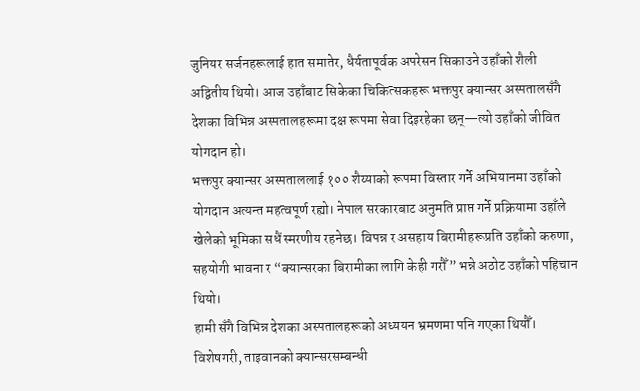जुनियर सर्जनहरूलाई हात समातेर, धैर्यतापूर्वक अपरेसन सिकाउने उहाँको शैली अद्वितीय थियो। आज उहाँबाट सिकेका चिकित्सकहरू भक्तपुर क्यान्सर अस्पतालसँगै देशका विभिन्न अस्पतालहरूमा दक्ष रूपमा सेवा दिइरहेका छन्—त्यो उहाँको जीवित योगदान हो।
भक्तपुर क्यान्सर अस्पताललाई १०० शैय्याको रूपमा विस्तार गर्ने अभियानमा उहाँको योगदान अत्यन्त महत्वपूर्ण रह्यो। नेपाल सरकारबाट अनुमति प्राप्त गर्ने प्रक्रियामा उहाँले खेलेको भूमिका सधैं स्मरणीय रहनेछ। विपन्न र असहाय बिरामीहरूप्रति उहाँको करुणा, सहयोगी भावना र “क्यान्सरका बिरामीका लागि केही गरौँ” भन्ने अठोट उहाँको पहिचान थियो।
हामी सँगै विभिन्न देशका अस्पतालहरूको अध्ययन भ्रमणमा पनि गएका थियौँ। विशेषगरी, ताइवानको क्यान्सरसम्बन्धी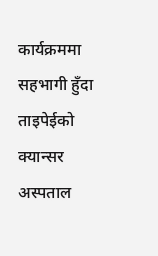कार्यक्रममा सहभागी हुँदा ताइपेईको क्यान्सर अस्पताल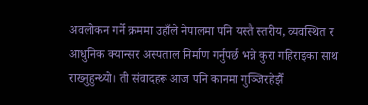अवलोकन गर्ने क्रममा उहाँले नेपालमा पनि यस्तै स्तरीय, व्यवस्थित र आधुनिक क्यान्सर अस्पताल निर्माण गर्नुपर्छ भन्ने कुरा गहिराइका साथ राख्नुहुन्थ्यो। ती संवादहरू आज पनि कानमा गुञ्जिरहेझैँ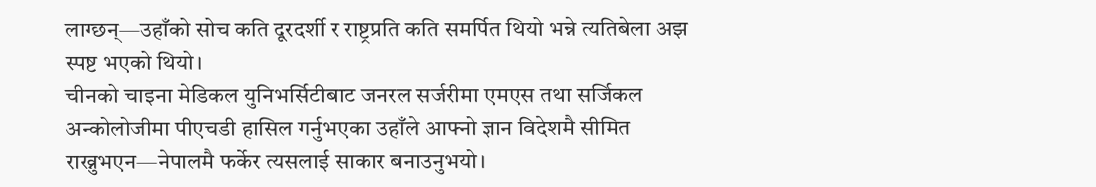लाग्छन्—उहाँको सोच कति दूरदर्शी र राष्ट्रप्रति कति समर्पित थियो भन्ने त्यतिबेला अझ स्पष्ट भएको थियो।
चीनको चाइना मेडिकल युनिभर्सिटीबाट जनरल सर्जरीमा एमएस तथा सर्जिकल अन्कोलोजीमा पीएचडी हासिल गर्नुभएका उहाँले आफ्नो ज्ञान विदेशमै सीमित राख्नुभएन—नेपालमै फर्केर त्यसलाई साकार बनाउनुभयो।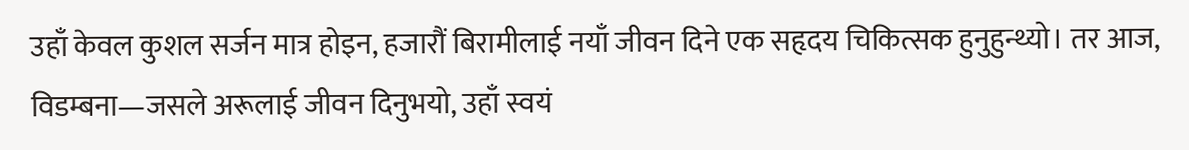उहाँ केवल कुशल सर्जन मात्र होइन, हजारौं बिरामीलाई नयाँ जीवन दिने एक सहृदय चिकित्सक हुनुहुन्थ्यो। तर आज, विडम्बना—जसले अरूलाई जीवन दिनुभयो, उहाँ स्वयं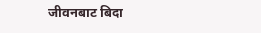जीवनबाट बिदा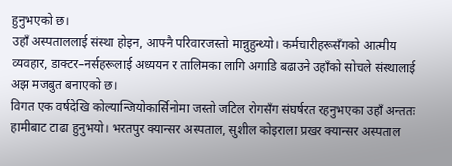हुनुभएको छ।
उहाँ अस्पताललाई संस्था होइन, आफ्नै परिवारजस्तो मान्नुहुन्थ्यो। कर्मचारीहरूसँगको आत्मीय व्यवहार, डाक्टर–नर्सहरूलाई अध्ययन र तालिमका लागि अगाडि बढाउने उहाँको सोचले संस्थालाई अझ मजबुत बनाएको छ।
विगत एक वर्षदेखि कोल्यान्जियोकार्सिनोमा जस्तो जटिल रोगसँग संघर्षरत रहनुभएका उहाँ अन्ततः हामीबाट टाढा हुनुभयो। भरतपुर क्यान्सर अस्पताल, सुशील कोइराला प्रखर क्यान्सर अस्पताल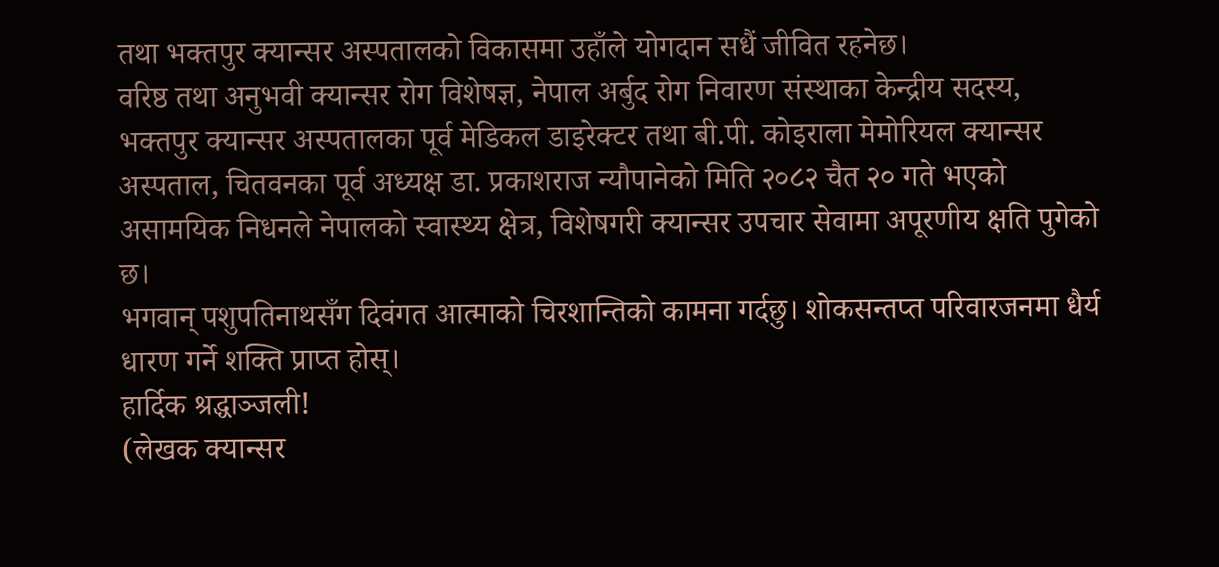तथा भक्तपुर क्यान्सर अस्पतालको विकासमा उहाँले योगदान सधैं जीवित रहनेछ।
वरिष्ठ तथा अनुभवी क्यान्सर रोग विशेषज्ञ, नेपाल अर्बुद रोग निवारण संस्थाका केन्द्रीय सदस्य, भक्तपुर क्यान्सर अस्पतालका पूर्व मेडिकल डाइरेक्टर तथा बी.पी. कोइराला मेमोरियल क्यान्सर अस्पताल, चितवनका पूर्व अध्यक्ष डा. प्रकाशराज न्यौपानेको मिति २०८२ चैत २० गते भएको असामयिक निधनले नेपालको स्वास्थ्य क्षेत्र, विशेषगरी क्यान्सर उपचार सेवामा अपूरणीय क्षति पुगेको छ।
भगवान् पशुपतिनाथसँग दिवंगत आत्माको चिरशान्तिको कामना गर्दछु। शोकसन्तप्त परिवारजनमा धैर्य धारण गर्ने शक्ति प्राप्त होस्।
हार्दिक श्रद्धाञ्जली!
(लेखक क्यान्सर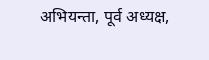अभियन्ता, पूर्व अध्यक्ष,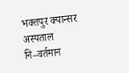भक्तपुर क्यान्सर अस्पताल नि–वर्तमान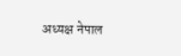अध्यक्ष नेपाल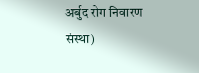अर्बुद रोग निवारण संस्था)